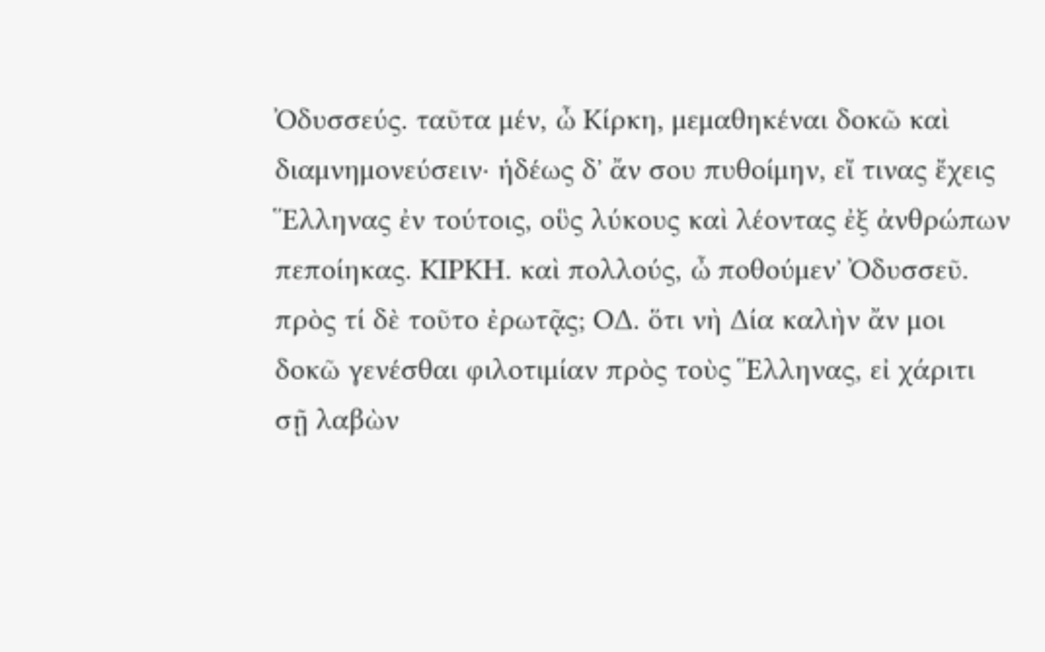Ὀδυσσεύς. ταῦτα μέν, ὦ Κίρκη, μεμαθηκέναι δοκῶ καὶ διαμνημονεύσειν· ἡδέως δʼ ἄν σου πυθοίμην, εἴ τινας ἔχεις Ἕλληνας ἐν τούτοις, οὓς λύκους καὶ λέοντας ἐξ ἀνθρώπων πεποίηκας. ΚΙΡΚΗ. καὶ πολλούς, ὦ ποθούμενʼ Ὀδυσσεῦ. πρὸς τί δὲ τοῦτο ἐρωτᾷς; ΟΔ. ὅτι νὴ Δία καλὴν ἄν μοι δοκῶ γενέσθαι φιλοτιμίαν πρὸς τοὺς Ἕλληνας, εἰ χάριτι σῇ λαβὼν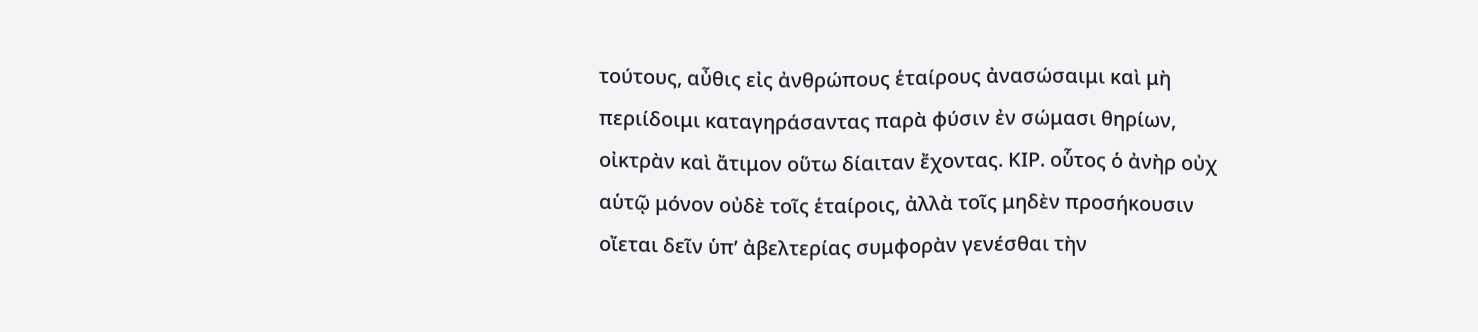τούτους, αὖθις εἰς ἀνθρώπους ἑταίρους ἀνασώσαιμι καὶ μὴ περιίδοιμι καταγηράσαντας παρὰ φύσιν ἐν σώμασι θηρίων, οἰκτρὰν καὶ ἄτιμον οὕτω δίαιταν ἔχοντας. ΚΙΡ. οὗτος ὁ ἀνὴρ οὐχ αὑτῷ μόνον οὐδὲ τοῖς ἑταίροις, ἀλλὰ τοῖς μηδὲν προσήκουσιν οἴεται δεῖν ὑπʼ ἀβελτερίας συμφορὰν γενέσθαι τὴν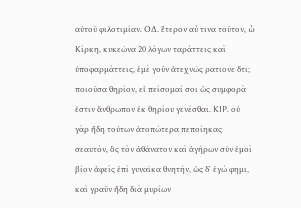αὑτοῦ φιλοτιμίαν. ΟΔ. ἕτερον αὖ τινα τοῦτον, ὦ Κίρκη, κυκεῶνα 20 λόγων ταράττεις καὶ ὑποφαρμάττεις, ἐμὲ γοῦν ἀτεχνῶς ρατιονε δτι; ποιοῦσα θηρίον, εἰ πείσομαί σοι ὡς συμφορὰ ἐστιν ἄνθρωπον ἐκ θηρίου γενέσθαι. ΚΙΡ. οὐ γὰρ ἢδη τούτων ἀτοπώτερα πεποίηκας σεαυτόν, ὃς τὸν ἀθάνατον καὶ ἀγήρων σὺν ἐμοὶ βίον ἀφεὶς ἐπὶ γυναῖκα θνητήν, ὡς δʼ ἐγώ φημι, καὶ γραῦν ἤδη διὰ μυρίων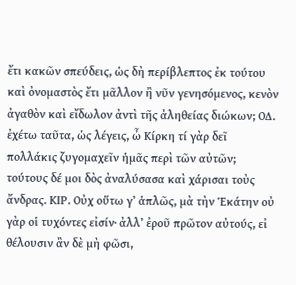ἔτι κακῶν σπεύδεις, ὡς δὴ περίβλεπτος ἐκ τούτου καὶ ὀνομαστὸς ἔτι μᾶλλον ἢ νῦν γενησόμενος, κενὸν ἀγαθὸν καὶ εἴδωλον ἀντὶ τῆς ἀληθείας διώκων; ΟΔ. ἐχέτω ταῦτα, ὡς λέγεις, ὦ Κίρκη τί γὰρ δεῖ πολλάκις ζυγομαχεῖν ἡμᾶς περὶ τῶν αὐτῶν; τούτους δέ μοι δὸς ἀναλύσασα καὶ χάρισαι τοὺς ἄνδρας. ΚΙΡ. Οὐχ οὕτω γʼ ἁπλῶς, μὰ τὴν Ἑκάτην οὐ γὰρ οἱ τυχόντες εἰσίν· ἀλλʼ ἐροῦ πρῶτον αὐτούς, εἰ θέλουσιν ἂν δὲ μὴ φῶσι,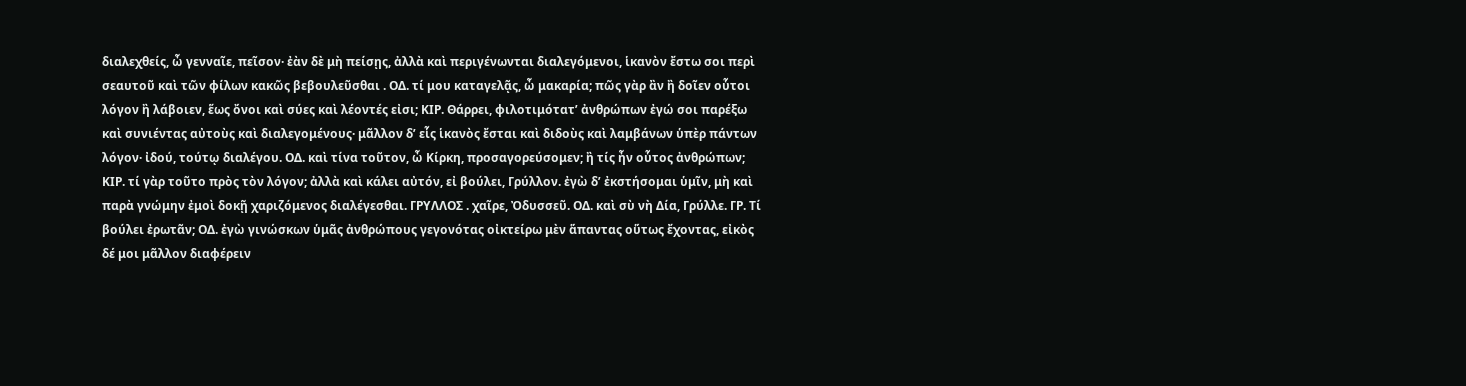διαλεχθείς, ὦ γενναῖε, πεῖσον· ἐὰν δὲ μὴ πείσῃς, ἀλλὰ καὶ περιγένωνται διαλεγόμενοι, ἱκανὸν ἔστω σοι περὶ σεαυτοῦ καὶ τῶν φίλων κακῶς βεβουλεῦσθαι . ΟΔ. τί μου καταγελᾷς, ὦ μακαρία; πῶς γὰρ ἂν ἢ δοῖεν οὗτοι λόγον ἢ λάβοιεν, ἕως ὄνοι καὶ σύες καὶ λέοντές εἰσι; ΚΙΡ. Θάρρει, φιλοτιμότατʼ ἀνθρώπων ἐγώ σοι παρέξω καὶ συνιέντας αὐτοὺς καὶ διαλεγομένους· μᾶλλον δʼ εἷς ἱκανὸς ἔσται καὶ διδοὺς καὶ λαμβάνων ὑπὲρ πάντων λόγον· ἰδού, τούτῳ διαλέγου. ΟΔ. καὶ τίνα τοῦτον, ὦ Κίρκη, προσαγορεύσομεν; ἢ τίς ἦν οὗτος ἀνθρώπων; ΚΙΡ. τί γὰρ τοῦτο πρὸς τὸν λόγον; ἀλλὰ καὶ κάλει αὐτόν, εἰ βούλει, Γρύλλον. ἐγὼ δʼ ἐκστήσομαι ὑμῖν, μὴ καὶ παρὰ γνώμην ἐμοὶ δοκῇ χαριζόμενος διαλέγεσθαι. ΓΡΥΛΛΟΣ . χαῖρε, Ὀδυσσεῦ. ΟΔ. καὶ σὺ νὴ Δία, Γρύλλε. ΓΡ. Τί βούλει ἐρωτᾶν; ΟΔ. ἐγὼ γινώσκων ὑμᾶς ἀνθρώπους γεγονότας οἰκτείρω μὲν ἅπαντας οὕτως ἔχοντας, εἰκὸς δέ μοι μᾶλλον διαφέρειν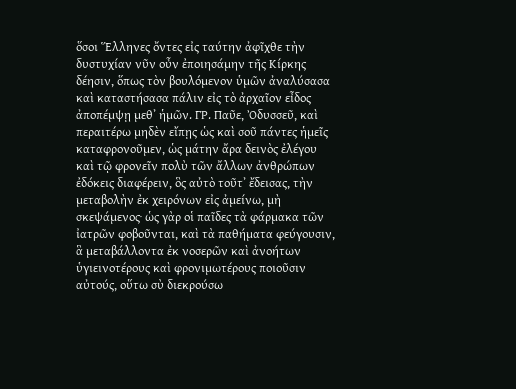ὅσοι Ἕλληνες ὄντες εἰς ταύτην ἀφῖχθε τὴν δυστυχίαν νῦν οὖν ἐποιησάμην τῆς Κίρκης δέησιν, ὅπως τὸν βουλόμενον ὑμῶν ἀναλύσασα καὶ καταστήσασα πάλιν εἰς τὸ ἀρχαῖον εἶδος ἀποπέμψῃ μεθʼ ἡμῶν. ΓΡ. Παῦε, Ὀδυσσεῦ, καὶ περαιτέρω μηδὲν εἴπῃς ὡς καὶ σοῦ πάντες ἡμεῖς καταφρονοῦμεν, ὡς μάτην ἄρα δεινὸς ἐλέγου καὶ τῷ φρονεῖν πολὺ τῶν ἄλλων ἀνθρώπων ἐδόκεις διαφέρειν, ὃς αὐτὸ τοῦτʼ ἔδεισας, τὴν μεταβολὴν ἐκ χειρόνων εἰς ἀμείνω, μὴ σκεψάμενος· ὡς γὰρ οἱ παῖδες τὰ φάρμακα τῶν ἰατρῶν φοβοῦνται, καὶ τὰ παθήματα φεύγουσιν, ἃ μεταβάλλοντα ἐκ νοσερῶν καὶ ἀνοήτων ὑγιεινοτέρους καὶ φρονιμωτέρους ποιοῦσιν αὐτούς, οὕτω σὺ διεκρούσω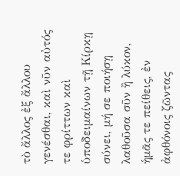τὸ ἄλλος ἐξ ἄλλου γενέσθαι, καὶ νῦν αὐτός τε φρίττων καὶ ὑποδειμαίνων τῇ Κίρκῃ σύνει, μή σε ποιήσῃ λαθοῦσα σῦν ἢ λύκον, ἡμᾶς τε πείθεις, ἐν ἀφθόνοις ζῶντας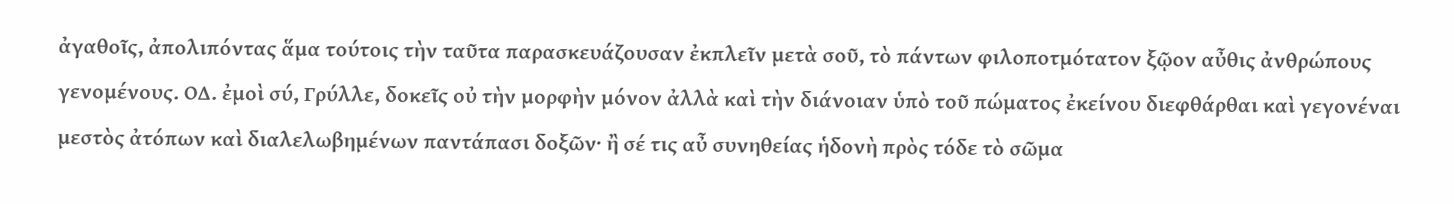ἀγαθοῖς, ἀπολιπόντας ἅμα τούτοις τὴν ταῦτα παρασκευάζουσαν ἐκπλεῖν μετὰ σοῦ, τὸ πάντων φιλοποτμότατον ξῷον αὖθις ἀνθρώπους γενομένους. ΟΔ. ἐμοὶ σύ, Γρύλλε, δοκεῖς οὐ τὴν μορφὴν μόνον ἀλλὰ καὶ τὴν διάνοιαν ὑπὸ τοῦ πώματος ἐκείνου διεφθάρθαι καὶ γεγονέναι μεστὸς ἀτόπων καὶ διαλελωβημένων παντάπασι δοξῶν· ἢ σέ τις αὖ συνηθείας ἡδονὴ πρὸς τόδε τὸ σῶμα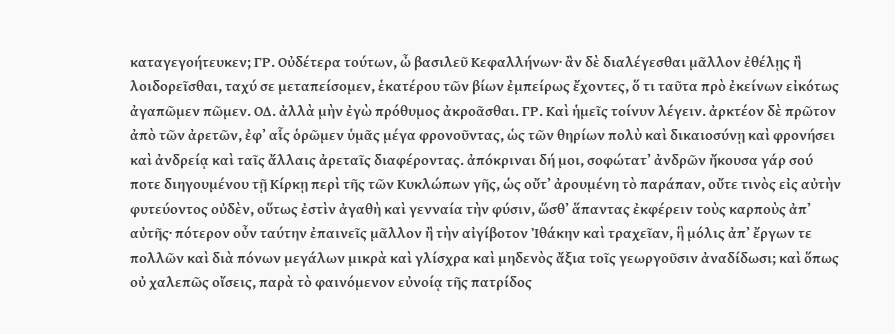καταγεγοήτευκεν; ΓΡ. Οὐδέτερα τούτων, ὦ βασιλεῦ Κεφαλλήνων· ἂν δὲ διαλέγεσθαι μᾶλλον ἐθέλῃς ἢ λοιδορεῖσθαι, ταχύ σε μεταπείσομεν, ἑκατέρου τῶν βίων ἐμπείρως ἔχοντες, ὅ τι ταῦτα πρὸ ἐκείνων εἰκότως ἀγαπῶμεν πῶμεν. ΟΔ. ἀλλὰ μὴν ἐγὼ πρόθυμος ἀκροᾶσθαι. ΓΡ. Καὶ ἡμεῖς τοίνυν λέγειν. ἀρκτέον δὲ πρῶτον ἀπὸ τῶν ἀρετῶν, ἐφʼ αἷς ὁρῶμεν ὑμᾶς μέγα φρονοῦντας, ὡς τῶν θηρίων πολὺ καὶ δικαιοσύνῃ καὶ φρονήσει καὶ ἀνδρείᾳ καὶ ταῖς ἄλλαις ἀρεταῖς διαφέροντας. ἀπόκριναι δή μοι, σοφώτατʼ ἀνδρῶν ἤκουσα γάρ σού ποτε διηγουμένου τῇ Κίρκῃ περὶ τῆς τῶν Κυκλώπων γῆς, ὡς οὔτʼ ἀρουμένη τὸ παράπαν, οὔτε τινὸς εἰς αὐτὴν φυτεύοντος οὐδὲν, οὕτως ἐστὶν ἀγαθὴ καὶ γενναία τὴν φύσιν, ὥσθʼ ἅπαντας ἐκφέρειν τοὺς καρποὺς ἀπʼ αὐτῆς· πότερον οὖν ταύτην ἐπαινεῖς μᾶλλον ἢ τὴν αἰγίβοτον Ἰθάκην καὶ τραχεῖαν, ἣ μόλις ἀπʼ ἔργων τε πολλῶν καὶ διὰ πόνων μεγάλων μικρὰ καὶ γλίσχρα καὶ μηδενὸς ἄξια τοῖς γεωργοῦσιν ἀναδίδωσι; καὶ ὅπως οὐ χαλεπῶς οἴσεις, παρὰ τὸ φαινόμενον εὐνοίᾳ τῆς πατρίδος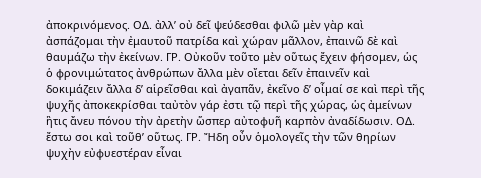ἀποκρινόμενος. ΟΔ. ἀλλʼ οὐ δεῖ ψεύδεσθαι φιλῶ μὲν γὰρ καὶ ἀσπάζομαι τὴν ἐμαυτοῦ πατρίδα καὶ χώραν μᾶλλον, ἐπαινῶ δὲ καὶ θαυμάζω τὴν ἐκείνων. ΓΡ. Οὐκοῦν τοῦτο μὲν οὕτως ἔχειν φήσομεν, ὡς ὁ φρονιμώτατος ἀνθρώπων ἄλλα μὲν οἴεται δεῖν ἐπαινεῖν καὶ δοκιμάζειν ἄλλα δʼ αἱρεῖσθαι καὶ ἀγαπᾶν, ἐκεῖνο δʼ οἶμαί σε καὶ περὶ τῆς ψυχῆς ἀποκεκρίσθαι ταὐτὸν γάρ ἐστι τῷ περὶ τῆς χώρας, ὡς ἀμείνων ἣτις ἄνευ πόνου τὴν ἀρετὴν ὥσπερ αὐτοφυῆ καρπὸν ἀναδίδωσιν. ΟΔ. ἔστω σοι καὶ τοῦθʼ οὕτως. ΓΡ. Ἤδη οὖν ὁμολογεῖς τὴν τῶν θηρίων ψυχὴν εὐφυεστέραν εἶναι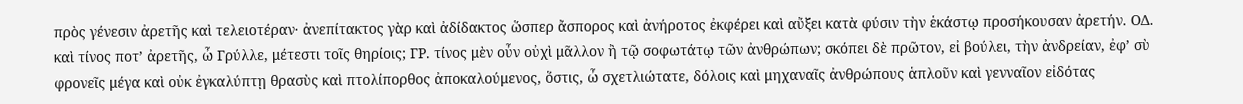πρὸς γένεσιν ἀρετῆς καὶ τελειοτέραν· ἀνεπίτακτος γὰρ καὶ ἀδίδακτος ὥσπερ ἄσπορος καὶ ἀνήροτος ἐκφέρει καὶ αὔξει κατὰ φύσιν τὴν ἑκάστῳ προσήκουσαν ἀρετήν. ΟΔ. καὶ τίνος ποτʼ ἀρετῆς, ὦ Γρύλλε, μέτεστι τοῖς θηρίοις; ΓΡ. τίνος μὲν οὖν οὐχὶ μᾶλλον ἢ τῷ σοφωτάτῳ τῶν ἀνθρώπων; σκόπει δὲ πρῶτον, εἰ βούλει, τὴν ἀνδρείαν, ἐφʼ σὺ φρονεῖς μέγα καὶ οὐκ ἐγκαλύπτῃ θρασὺς καὶ πτολίπορθος ἀποκαλούμενος, ὅστις, ὦ σχετλιώτατε, δόλοις καὶ μηχαναῖς ἀνθρώπους ἁπλοῦν καὶ γενναῖον εἰδότας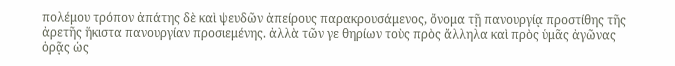πολέμου τρόπον ἀπάτης δὲ καὶ ψευδῶν ἀπείρους παρακρουσάμενος, ὄνομα τῇ πανουργίᾳ προστίθης τῆς ἀρετῆς ἥκιστα πανουργίαν προσιεμένης. ἀλλὰ τῶν γε θηρίων τοὺς πρὸς ἄλληλα καὶ πρὸς ὑμᾶς ἀγῶνας ὁρᾷς ὡς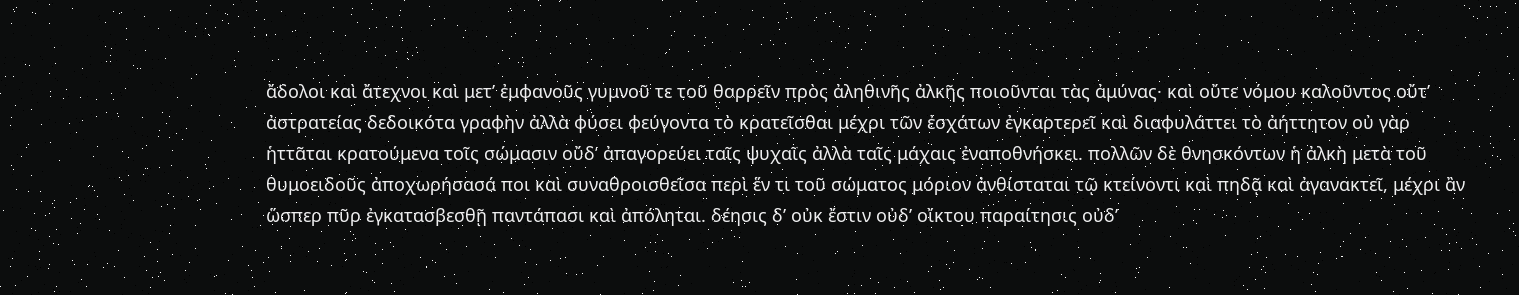ἄδολοι καὶ ἄτεχνοι καὶ μετʼ ἐμφανοῦς γυμνοῦ τε τοῦ θαρρεῖν πρὸς ἀληθινῆς ἀλκῆς ποιοῦνται τὰς ἀμύνας· καὶ οὔτε νόμου καλοῦντος οὔτʼ ἀστρατείας δεδοικότα γραφὴν ἀλλὰ φύσει φεύγοντα τὸ κρατεῖσθαι μέχρι τῶν ἐσχάτων ἐγκαρτερεῖ καὶ διαφυλάττει τὸ ἀήττητον οὐ γὰρ ἡττᾶται κρατούμενα τοῖς σώμασιν οὔδʼ ἀπαγορεύει ταῖς ψυχαῖς ἀλλὰ ταῖς μάχαις ἐναποθνήσκει. πολλῶν δὲ θνησκόντων ἡ ἀλκὴ μετὰ τοῦ θυμοειδοῦς ἀποχωρήσασά ποι καὶ συναθροισθεῖσα περὶ ἕν τι τοῦ σώματος μόριον ἀνθίσταται τῷ κτείνοντι καὶ πηδᾷ καὶ ἀγανακτεῖ, μέχρι ἂν ὥσπερ πῦρ ἐγκατασβεσθῇ παντάπασι καὶ ἀπόληται. δέησις δʼ οὐκ ἔστιν οὐδʼ οἴκτου παραίτησις οὐδʼ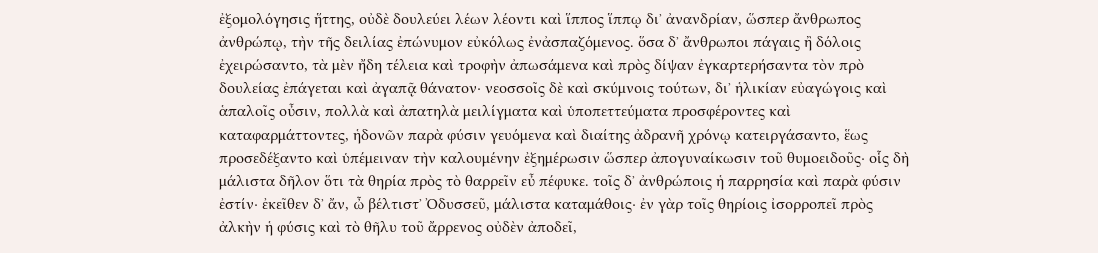ἐξομολόγησις ἥττης, οὐδὲ δουλεύει λέων λέοντι καὶ ἵππος ἵππῳ διʼ ἀνανδρίαν, ὥσπερ ἄνθρωπος ἀνθρώπῳ, τὴν τῆς δειλίας ἐπώνυμον εὐκόλως ἐνἀσπαζόμενος. ὅσα δʼ ἄνθρωποι πάγαις ἢ δόλοις ἐχειρώσαντο, τὰ μὲν ἤδη τέλεια καὶ τροφὴν ἀπωσάμενα καὶ πρὸς δίψαν ἐγκαρτερήσαντα τὸν πρὸ δουλείας ἐπάγεται καὶ ἀγαπᾷ θάνατον· νεοσσοῖς δὲ καὶ σκύμνοις τούτων, διʼ ἡλικίαν εὐαγώγοις καὶ ἁπαλοῖς οὖσιν, πολλὰ καὶ ἀπατηλὰ μειλίγματα καὶ ὑποπεττεύματα προσφέροντες καὶ καταφαρμάττοντες, ἡδονῶν παρὰ φύσιν γευόμενα καὶ διαίτης ἀδρανῆ χρόνῳ κατειργάσαντο, ἕως προσεδέξαντο καὶ ὑπέμειναν τὴν καλουμένην ἐξημέρωσιν ὥσπερ ἀπογυναίκωσιν τοῦ θυμοειδοῦς· οἷς δὴ μάλιστα δῆλον ὅτι τὰ θηρία πρὸς τὸ θαρρεῖν εὖ πέφυκε. τοῖς δʼ ἀνθρώποις ἡ παρρησία καὶ παρὰ φύσιν ἐστίν· ἐκεῖθεν δʼ ἄν, ὦ βέλτιστʼ Ὀδυσσεῦ, μάλιστα καταμάθοις· ἐν γὰρ τοῖς θηρίοις ἰσορροπεῖ πρὸς ἀλκὴν ἡ φύσις καὶ τὸ θῆλυ τοῦ ἄρρενος οὐδὲν ἀποδεῖ,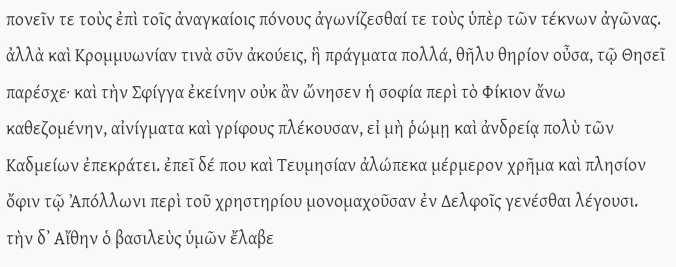πονεῖν τε τοὺς ἐπὶ τοῖς ἀναγκαίοις πόνους ἀγωνίζεσθαί τε τοὺς ὑπὲρ τῶν τέκνων ἀγῶνας. ἀλλὰ καὶ Κρομμυωνίαν τινὰ σῦν ἀκούεις, ἣ πράγματα πολλά, θῆλυ θηρίον οὖσα, τῷ Θησεῖ παρέσχε· καὶ τὴν Σφίγγα ἐκείνην οὐκ ἂν ὤνησεν ἡ σοφία περὶ τὸ Φίκιον ἄνω καθεζομένην, αἰνίγματα καὶ γρίφους πλέκουσαν, εἰ μὴ ῥώμῃ καὶ ἀνδρείᾳ πολὺ τῶν Καδμείων ἐπεκράτει. ἐπεῖ δέ που καὶ Τευμησίαν ἀλώπεκα μέρμερον χρῆμα καὶ πλησίον ὄφιν τῷ Ἀπόλλωνι περὶ τοῦ χρηστηρίου μονομαχοῦσαν ἐν Δελφοῖς γενέσθαι λέγουσι. τὴν δʼ Αἴθην ὁ βασιλεὺς ὑμῶν ἔλαβε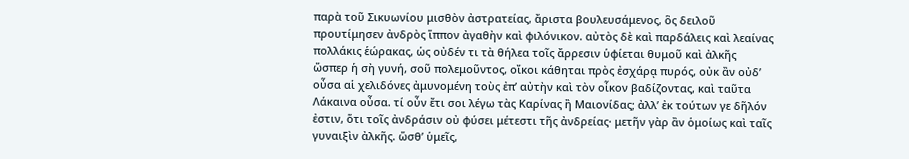παρὰ τοῦ Σικυωνίου μισθὸν ἀστρατείας, ἄριστα βουλευσάμενος, ὃς δειλοῦ προυτίμησεν ἀνδρὸς ἵππον ἀγαθὴν καὶ φιλόνικον. αὐτὸς δὲ καὶ παρδάλεις καὶ λεαίνας πολλάκις ἑώρακας, ὡς οὐδέν τι τὰ θήλεα τοῖς ἄρρεσιν ὑφίεται θυμοῦ καὶ ἀλκῆς ὥσπερ ἡ σὴ γυνή, σοῦ πολεμοῦντος, οἴκοι κάθηται πρὸς ἐσχάρᾳ πυρός, οὐκ ἂν οὐδʼ οὖσα αἱ χελιδόνες ἀμυνομένη τοὺς ἐπʼ αὐτὴν καὶ τὸν οἶκον βαδίζοντας, καὶ ταῦτα Λάκαινα οὖσα. τί οὖν ἔτι σοι λέγω τὰς Καρίνας ἢ Μαιονίδας; ἀλλʼ ἐκ τούτων γε δῆλόν ἐστιν, ὅτι τοῖς ἀνδράσιν οὐ φύσει μέτεστι τῆς ἀνδρείας· μετῆν γὰρ ἂν ὁμοίως καὶ ταῖς γυναιξὶν ἀλκῆς. ὥσθʼ ὑμεῖς,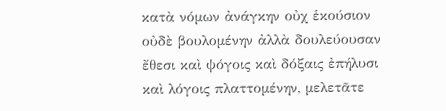κατὰ νόμων ἀνάγκην οὐχ ἑκούσιον οὐδὲ βουλομένην ἀλλὰ δουλεύουσαν ἔθεσι καὶ ψόγοις καὶ δόξαις ἐπήλυσι καὶ λόγοις πλαττομένην, μελετᾶτε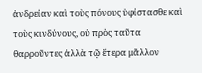ἀνδρείαν καὶ τοὺς πόνους ὑφίστασθε καὶ τοὺς κινδύνους, οὐ πρὸς ταῦτα θαρροῦντες ἀλλὰ τῷ ἕτερα μᾶλλον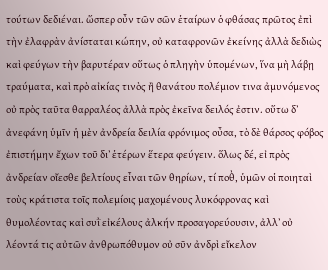τούτων δεδιέναι. ὥσπερ οὖν τῶν σῶν ἑταίρων ὁ φθάσας πρῶτος ἐπὶ τὴν ἐλαφρὰν ἀνίσταται κώπην, οὐ καταφρονῶν ἐκείνης ἀλλὰ δεδιὼς καὶ φεύγων τὴν βαρυτέραν οὕτως ὁ πληγὴν ὑπομένων, ἵνα μὴ λάβῃ τραύματα, καὶ πρὸ αἰκίας τινὸς ἢ θανάτου πολέμιον τινα ἀμυνόμενος οὐ πρὸς ταῦτα θαρραλέος ἀλλὰ πρὸς ἐκεῖνα δειλός ἐστιν. οὕτω δʼ ἀνεφάνη ὑμῖν ἡ μὲν ἀνδρεία δειλία φρόνιμος οὖσα, τὸ δὲ θάρσος φόβος ἐπιστήμην ἔχων τοῦ διʼ ἑτέρων ἕτερα φεύγειν. ὅλως δέ, εἰ πρὸς ἀνδρείαν οἴεσθε βελτίους εἶναι τῶν θηρίων, τί ποθ̓, ὑμῶν οἱ ποιηταὶ τοὺς κράτιστα τοῖς πολεμίοις μαχομένους λυκόφρονας καὶ θυμολέοντας καὶ συῒ εἰκέλους ἀλκήν προσαγορεύουσιν, ἀλλʼ οὐ λέοντά τις αὐτῶν ἀνθρωπόθυμον οὐ σῦν ἀνδρὶ εἴκελον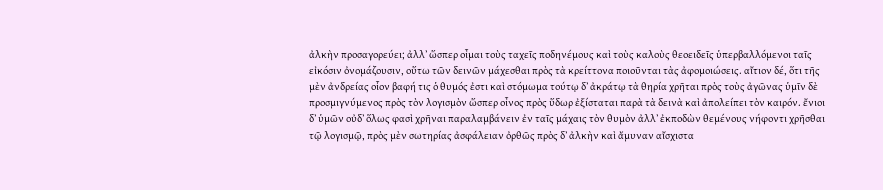ἀλκὴν προσαγορεύει; ἀλλʼ ὥσπερ οἶμαι τοὺς ταχεῖς ποδηνέμους καὶ τοὺς καλοὺς θεοειδεῖς ὑπερβαλλόμενοι ταῖς εἰκόσιν ὀνομάζουσιν, οὕτω τῶν δεινῶν μάχεσθαι πρὸς τὰ κρείττονα ποιοῦνται τὰς ἀφομοιώσεις. αἴτιον δέ, ὅτι τῆς μὲν ἀνδρείας οἷον βαφή τις ὁ θυμός ἐστι καὶ στόμωμα τούτῳ δʼ ἀκράτῳ τὰ θηρία χρῆται πρὸς τοὺς ἀγῶνας ὑμῖν δὲ προσμιγνύμενος πρὸς τὸν λογισμὸν ὥσπερ οἶνος πρὸς ὕδωρ ἐξίσταται παρὰ τὰ δεινὰ καὶ ἀπολείπει τὸν καιρόν. ἔνιοι δʼ ὑμῶν οὐδʼ ὅλως φασὶ χρῆναι παραλαμβάνειν ἐν ταῖς μάχαις τὸν θυμὸν ἀλλʼ ἐκποδὼν θεμένους νήφοντι χρῆσθαι τῷ λογισμῷ, πρὸς μὲν σωτηρίας ἀσφάλειαν ὀρθῶς πρὸς δʼ ἀλκὴν καὶ ἄμυναν αἴσχιστα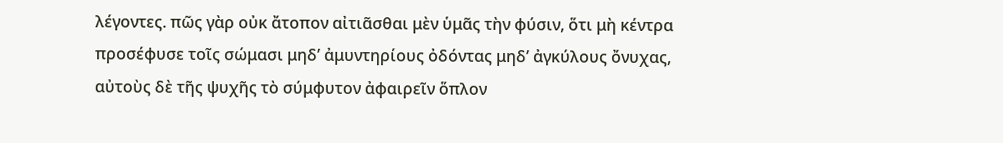λέγοντες. πῶς γὰρ οὐκ ἄτοπον αἰτιᾶσθαι μὲν ὑμᾶς τὴν φύσιν, ὅτι μὴ κέντρα προσέφυσε τοῖς σώμασι μηδʼ ἀμυντηρίους ὀδόντας μηδʼ ἀγκύλους ὄνυχας, αὐτοὺς δὲ τῆς ψυχῆς τὸ σύμφυτον ἀφαιρεῖν ὅπλον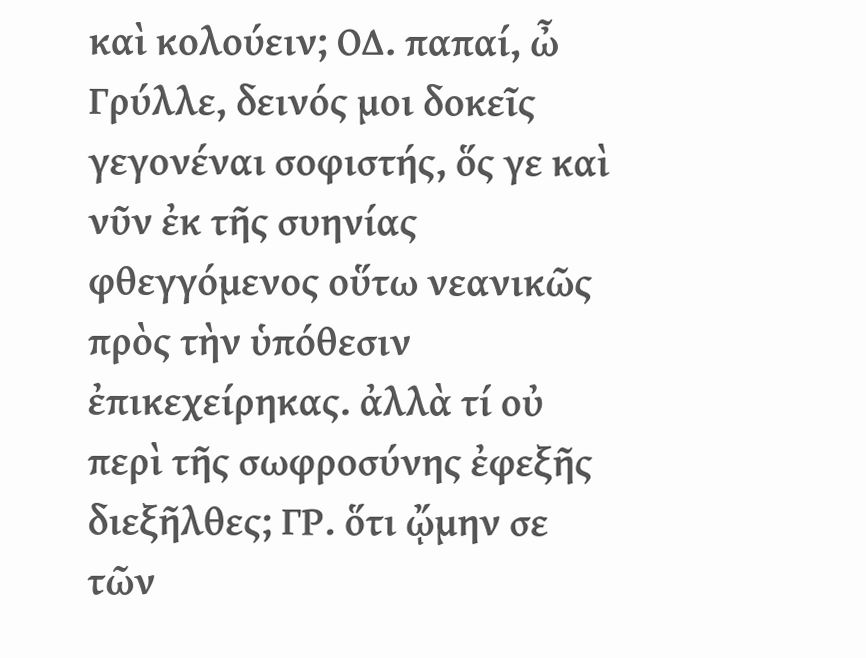καὶ κολούειν; ΟΔ. παπαί, ὦ Γρύλλε, δεινός μοι δοκεῖς γεγονέναι σοφιστής, ὅς γε καὶ νῦν ἐκ τῆς συηνίας φθεγγόμενος οὕτω νεανικῶς πρὸς τὴν ὑπόθεσιν ἐπικεχείρηκας. ἀλλὰ τί οὐ περὶ τῆς σωφροσύνης ἐφεξῆς διεξῆλθες; ΓΡ. ὅτι ᾤμην σε τῶν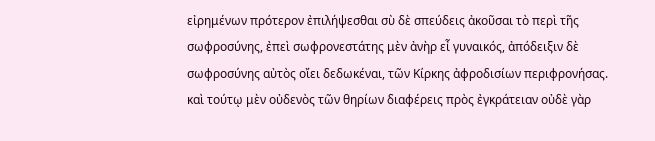εἰρημένων πρότερον ἐπιλήψεσθαι σὺ δὲ σπεύδεις ἀκοῦσαι τὸ περὶ τῆς σωφροσύνης, ἐπεὶ σωφρονεστάτης μὲν ἀνὴρ εἶ γυναικός, ἀπόδειξιν δὲ σωφροσύνης αὐτὸς οἴει δεδωκέναι, τῶν Κίρκης ἀφροδισίων περιφρονήσας. καὶ τούτῳ μὲν οὐδενὸς τῶν θηρίων διαφέρεις πρὸς ἐγκράτειαν οὐδὲ γὰρ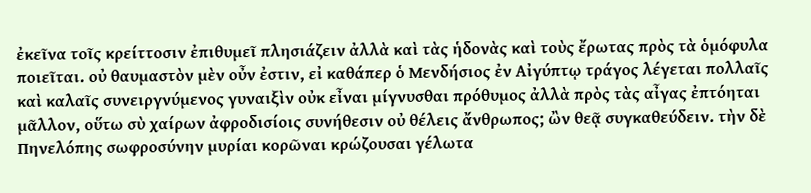ἐκεῖνα τοῖς κρείττοσιν ἐπιθυμεῖ πλησιάζειν ἀλλὰ καὶ τὰς ἡδονὰς καὶ τοὺς ἔρωτας πρὸς τὰ ὁμόφυλα ποιεῖται. οὐ θαυμαστὸν μὲν οὖν ἐστιν, εἰ καθάπερ ὁ Μενδήσιος ἐν Αἰγύπτῳ τράγος λέγεται πολλαῖς καὶ καλαῖς συνειργνύμενος γυναιξὶν οὐκ εἶναι μίγνυσθαι πρόθυμος ἀλλὰ πρὸς τὰς αἶγας ἐπτόηται μᾶλλον, οὕτω σὺ χαίρων ἀφροδισίοις συνήθεσιν οὐ θέλεις ἄνθρωπος; ὢν θεᾷ συγκαθεύδειν. τὴν δὲ Πηνελόπης σωφροσύνην μυρίαι κορῶναι κρώζουσαι γέλωτα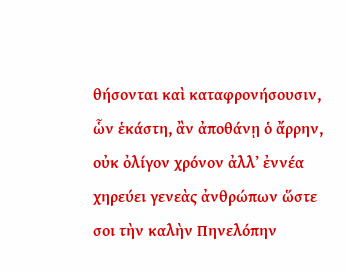θήσονται καὶ καταφρονήσουσιν, ὧν ἑκάστη, ἂν ἀποθάνῃ ὁ ἄρρην, οὐκ ὀλίγον χρόνον ἀλλʼ ἐννέα χηρεύει γενεὰς ἀνθρώπων ὥστε σοι τὴν καλὴν Πηνελόπην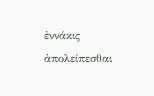ἐννάκις ἀπολείπεσθαι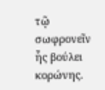τῷ σωφρονεῖν ἧς βούλει κορώνης.